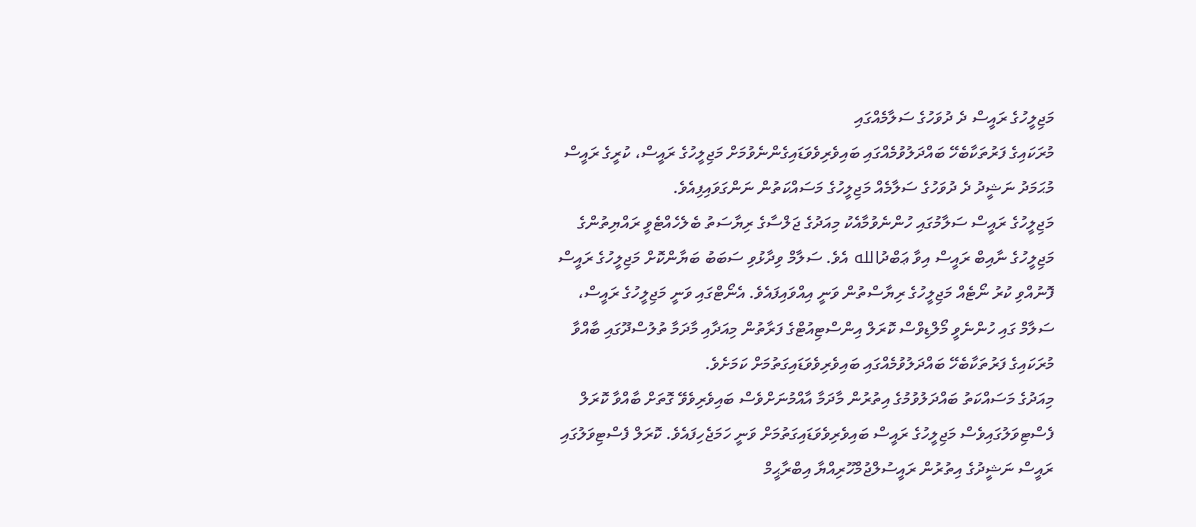މަޖިލީހުގެ ރައީސް ދެ ދުވަހުގެ ސަލާމެއްގައި
މުރަކައިގެ ފަރުތަކާބެހޭ ބައްދަލުވުމެއްގައި ބައިވެރިވެވަޑައިގެންނެވުމަށް މަޖިލީހުގެ ރައީސް، ކުރީގެ ރައީސް މުޙަމަދު ނަޝީދު ދެ ދުވަހުގެ ސަލާމެއް މަޖިލީހުގެ މަސައްކަތުން ނަންގަވައިފިއެވެ.
މަޖިލީހުގެ ރައީސް ސަލާމުގައި ހުންނެވުމާއެކު މިއަދުގެ ޖަލްސާގެ ރިޔާސަތު ބެލެހެއްޓެވީ ރައްޔިތުންގެ މަޖިލީހުގެ ނާއިބް ރައީސް އިވާ ޢަބްދުالله އެވެ. ސަލާމް ވިދާޅުވި ސަބަބު ބަޔާންކޮށް މަޖިލީހުގެ ރައީސް ފޮނުއްވި ކުރު ނޯޓެއް މަޖިލީހުގެ ރިޔާސްތުން ވަނީ އިއްވައިފައެވެ. އެނޯޓްގައި ވަނީ މަޖިލީހުގެ ރައީސް، ސަލާމް ގައި ހުންނެވީ މޯލްޑިވްސް ކޮރަލް އިންސްޓިއުޓްގެ ފަރާތުން މިއަދާއި މާދަމާ ތުލުސްދޫގައި ބާއްވާ މުރަކައިގެ ފަރުތަކާބެހޭ ބައްދަލުވުމެއްގައި ބައިވެރިވެވަޑައިގަތުމަށް ކަމަށެވެ.
މިއަދުގެ މަސައްކަތު ބައްދަލުވުމުގެ އިތުރުން މާދަމާ އާއްމުނަށްވެސް ބައިވެރިވެވޭ ގޮތަށް ބާއްވާ ކޮރަލް ފެސްޓިވަލުގައިވެސް މަޖިލީހުގެ ރައީސް ބައިވެރިވެވަޑައިގަތުމަށް ވަނީ ހަމަޖެހިފައެވެ. ކޮރަލް ފެސްޓިވަލުގައި ރައީސް ނަޝީދުގެ އިތުރުން ރައީސުލްޖުމްހޫރިއްޔާ އިބްރާޙީމް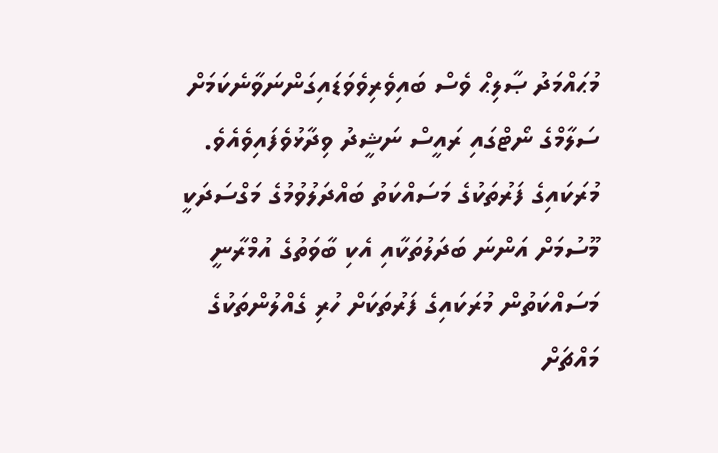މުޙައްމަދު ޞާލިޙް ވެސް ބައިވެރިވެވަޑައިގަންނަވާނެކަމަށް ސަލާމްގެ ނޯޓްގައި ރައީސް ނަޝީދު ވިދާޅުވެފައިވެއެވެ.
މުރަކައިގެ ފަރުތަކުގެ މަސައްކަތު ބައްދަލުވުމުގެ މަގްސަދަކީ މޫސުމަށް އަންނަ ބަދަލުތަކާއި އެކި ބާވަތުގެ އުމްރާނީ މަސައްކަތުން މުރަކައިގެ ފަރުތަކަށް ހުރި ގެއްލުންތަކުގެ މައްޗަށް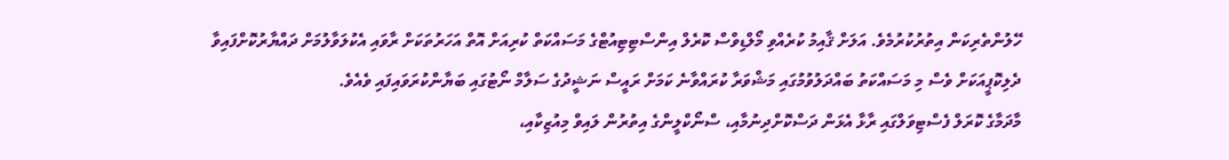ހޭލުންތެރިކަން އިތުރުކުރުމެވެ. އަލަށް ޤާއިމު ކުރެއްވި މޯލްޑިވްސް ކޮރެލް އިންސްޓިޓިއުޓްގެ މަސައްކަތް ކުރިއަށް އޮތް އަހަރުތަކަށް ރާވައި އެކުލަވާލުމަށް ދައްޔާރުކޮށްފައިވާ ދެލިކޮޕީއަކަށް ވެސް މި މަސައްކަތު ބައްދަލުވުމުގައި މަޝްވަރާ ކުރައްވާނެ ކަމަށް ރައީސް ނަޝީދުގެ ސަލާމް ނޯޓުގައި ބަޔާންކުރަވައިފައި ވެއެވެ.
މާދަމާގެ ކޮރަލް ފެސްޓިވަލްގައި ރާޅާ އެޅަން ދަސްކޮށްދިނުމާއި، ސްނޯކްލީންގެ އިތުރުން ލައިވް މިއުޒިކާއި،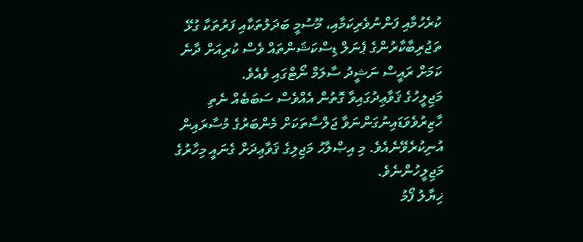ކުރެހުމާއި ފަންނުވެރިކަމާއި، މޫސުމީ ބަދަލުތަކާއި ފަރުތަކާ ގުޅޭ ތަޖުރިބާކާރުންގެ ޕެނަލް ޑިސްކަޝަންތައް ވެސް ކުރިއަށް ދާނެ ކަމަށް ރައީސް ނަޝީދު ސާލަމް ނޯޓްގައި ވެއެވެ.
މަޖިލީހުގެ ޤަވާޢިދުގައިވާ ގޮތުން އެއްވެސް ސަބަބެއް ނެތި ހާޒިރުވެވަޑައިނުގަންނަވާ ޖަލްސާތަކަށް މެންބަރުގެ މުސާރައިން އުނިކުރެވޭނެއެވެ. މި އިޞްލާހު މަޖިލިގެ ޤަވާޢިދަށް ގެނައީ މިހާރުގެ މަޖިލީހުންނެވެ.
ޚިޔާލު ފޯމު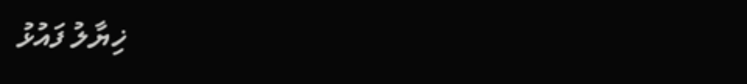ޚިޔާލު ފައުޅު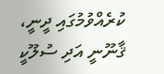ކުރެއްވުމުގައި ދީނީ، ޤާނޫނީ އަދި ސުލޫކީ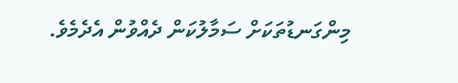މިންގަނޑުތަކަށް ސަމާލުކަން ދެއްވުން އެދެމެވެ.